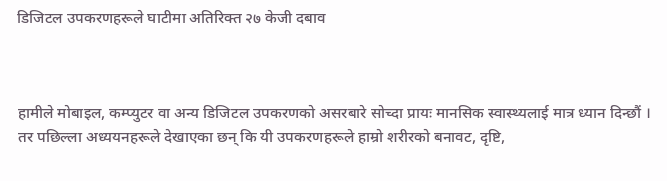डिजिटल उपकरणहरूले घाटीमा अतिरिक्त २७ केजी दबाव



हामीले मोबाइल, कम्प्युटर वा अन्य डिजिटल उपकरणको असरबारे सोच्दा प्रायः मानसिक स्वास्थ्यलाई मात्र ध्यान दिन्छौं । तर पछिल्ला अध्ययनहरूले देखाएका छन् कि यी उपकरणहरूले हाम्रो शरीरको बनावट, दृष्टि,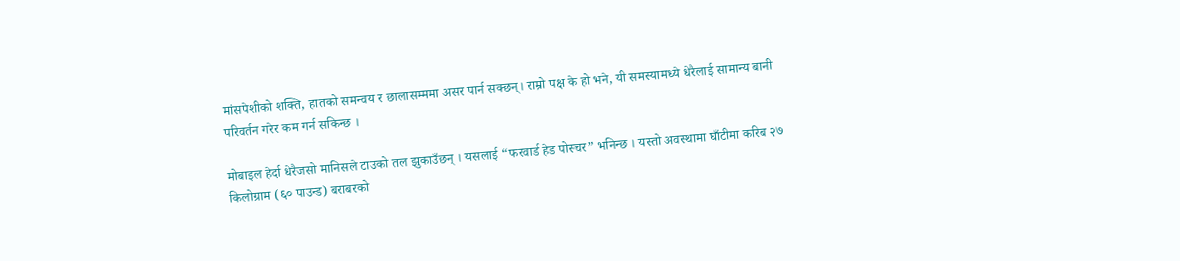मांसपेशीको शक्ति, हातको समन्वय र छालासम्ममा असर पार्न सक्छन्। राम्रो पक्ष के हो भने, यी समस्यामध्ये धेरैलाई सामान्य बानी परिवर्तन गरेर कम गर्न सकिन्छ ।

मोबाइल हेर्दा धेरैजसो मानिसले टाउको तल झुकाउँछन् । यसलाई “फरवार्ड हेड पोस्चर” भनिन्छ । यस्तो अवस्थामा घाँटीमा करिब २७ किलोग्राम (६० पाउन्ड) बराबरको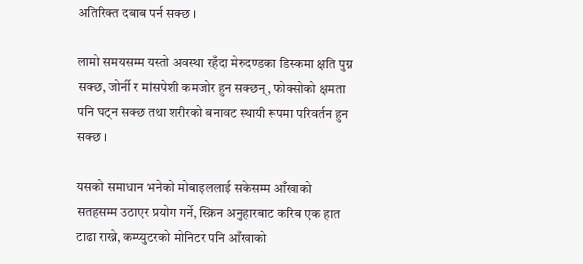अतिरिक्त दबाब पर्न सक्छ ।

लामो समयसम्म यस्तो अवस्था रहँदा मेरुदण्डका डिस्कमा क्षति पुग्न सक्छ, जोर्नी र मांसपेशी कमजोर हुन सक्छन्, फोक्सोको क्षमता पनि घट्न सक्छ तथा शरीरको बनावट स्थायी रूपमा परिवर्तन हुन सक्छ ।

यसको समाधान भनेको मोबाइललाई सकेसम्म आँखाको सतहसम्म उठाएर प्रयोग गर्ने, स्क्रिन अनुहारबाट करिब एक हात टाढा राख्ने, कम्प्युटरको मोनिटर पनि आँखाको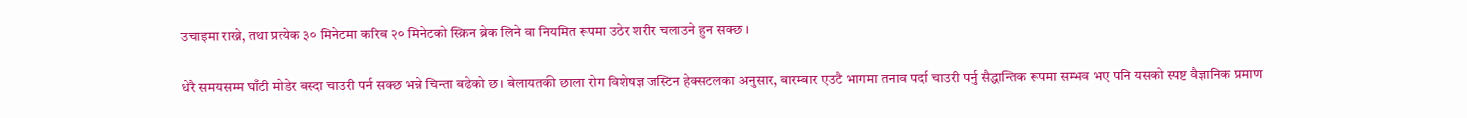उचाइमा राख्ने, तथा प्रत्येक ३० मिनेटमा करिब २० मिनेटको स्क्रिन ब्रेक लिने वा नियमित रूपमा उठेर शरीर चलाउने हुन सक्छ ।

धेरै समयसम्म घाँटी मोडेर बस्दा चाउरी पर्न सक्छ भन्ने चिन्ता बढेको छ। बेलायतकी छाला रोग विशेषज्ञ जस्टिन हेक्सटलका अनुसार, बारम्बार एउटै भागमा तनाव पर्दा चाउरी पर्नु सैद्धान्तिक रूपमा सम्भव भए पनि यसको स्पष्ट वैज्ञानिक प्रमाण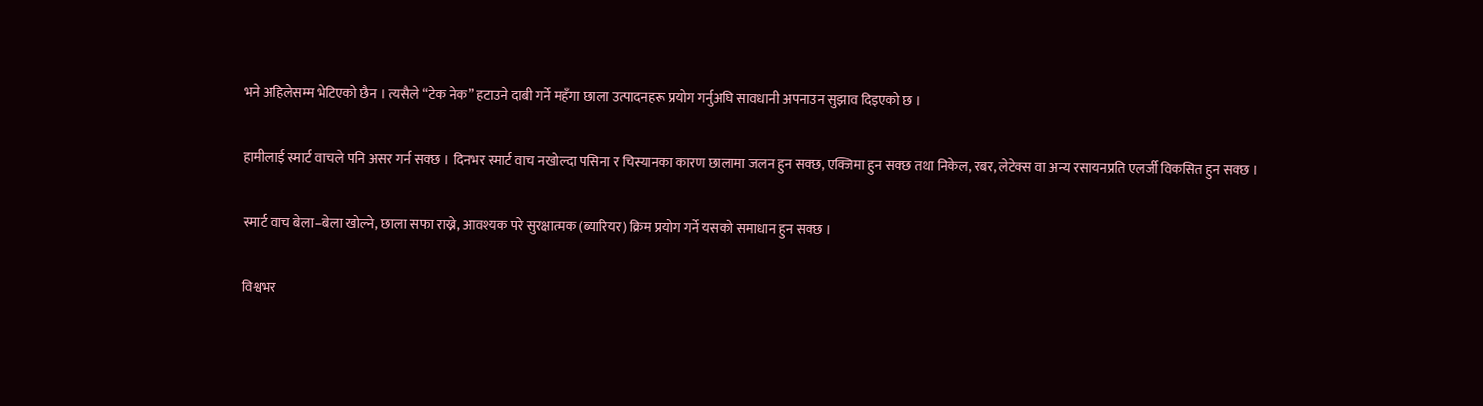भने अहिलेसम्म भेटिएको छैन । त्यसैले “टेक नेक” हटाउने दाबी गर्ने महँगा छाला उत्पादनहरू प्रयोग गर्नुअघि सावधानी अपनाउन सुझाव दिइएको छ ।

हामीलाई स्मार्ट वाचले पनि असर गर्न सक्छ । दिनभर स्मार्ट वाच नखोल्दा पसिना र चिस्यानका कारण छालामा जलन हुन सक्छ, एक्जिमा हुन सक्छ तथा निकेल, रबर, लेटेक्स वा अन्य रसायनप्रति एलर्जी विकसित हुन सक्छ ।

स्मार्ट वाच बेला–बेला खोल्ने, छाला सफा राख्ने, आवश्यक परे सुरक्षात्मक (ब्यारियर) क्रिम प्रयोग गर्ने यसको समाधान हुन सक्छ ।

विश्वभर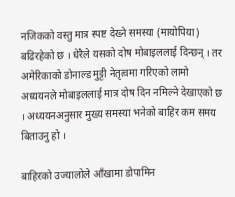नजिकको वस्तु मात्र स्पष्ट देख्ने समस्या (मायोपिया) बढिरहेको छ । धेरैले यसको दोष मोबाइललाई दिन्छन् । तर अमेरिकाको डोनाल्ड मुट्टी नेतृत्वमा गरिएको लामो अध्ययनले मोबाइललाई मात्र दोष दिन नमिल्ने देखाएको छ । अध्ययनअनुसार मुख्य समस्या भनेको बाहिर कम समय बिताउनु हो ।

बाहिरको उज्यालोले आँखामा डोपामिन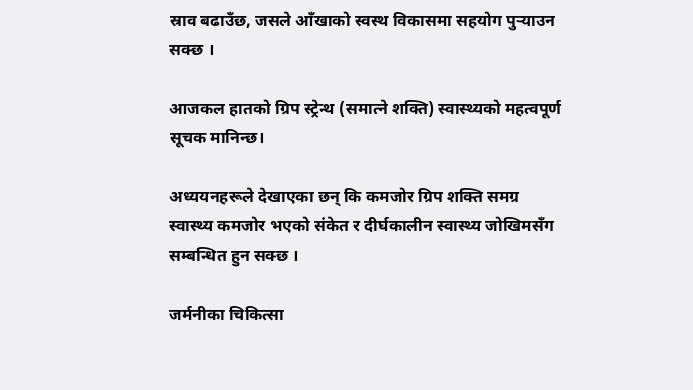स्राव बढाउँछ, जसले आँखाको स्वस्थ विकासमा सहयोग पुर्‍याउन सक्छ ।

आजकल हातको ग्रिप स्ट्रेन्थ (समात्ने शक्ति) स्वास्थ्यको महत्वपूर्ण सूचक मानिन्छ।

अध्ययनहरूले देखाएका छन् कि कमजोर ग्रिप शक्ति समग्र स्वास्थ्य कमजोर भएको संकेत र दीर्घकालीन स्वास्थ्य जोखिमसँग सम्बन्धित हुन सक्छ ।

जर्मनीका चिकित्सा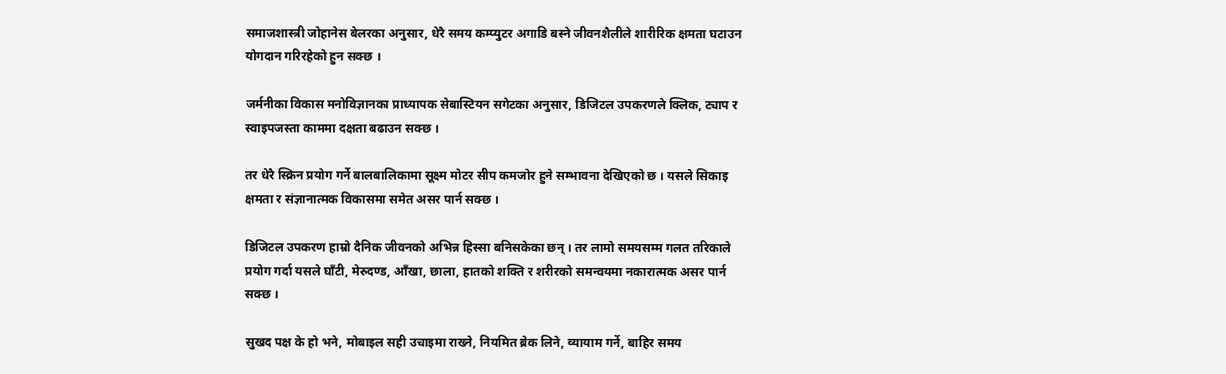समाजशास्त्री जोहानेस बेलरका अनुसार, धेरै समय कम्प्युटर अगाडि बस्ने जीवनशैलीले शारीरिक क्षमता घटाउन योगदान गरिरहेको हुन सक्छ ।

जर्मनीका विकास मनोविज्ञानका प्राध्यापक सेबास्टियन सगेटका अनुसार, डिजिटल उपकरणले क्लिक, ट्याप र स्वाइपजस्ता काममा दक्षता बढाउन सक्छ ।

तर धेरै स्क्रिन प्रयोग गर्ने बालबालिकामा सूक्ष्म मोटर सीप कमजोर हुने सम्भावना देखिएको छ । यसले सिकाइ क्षमता र संज्ञानात्मक विकासमा समेत असर पार्न सक्छ ।

डिजिटल उपकरण हाम्रो दैनिक जीवनको अभिन्न हिस्सा बनिसकेका छन् । तर लामो समयसम्म गलत तरिकाले प्रयोग गर्दा यसले घाँटी, मेरुदण्ड, आँखा, छाला, हातको शक्ति र शरीरको समन्वयमा नकारात्मक असर पार्न सक्छ ।

सुखद पक्ष के हो भने, मोबाइल सही उचाइमा राख्ने, नियमित ब्रेक लिने, व्यायाम गर्ने, बाहिर समय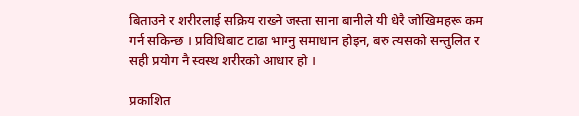बिताउने र शरीरलाई सक्रिय राख्ने जस्ता साना बानीले यी धेरै जोखिमहरू कम गर्न सकिन्छ । प्रविधिबाट टाढा भाग्नु समाधान होइन, बरु त्यसको सन्तुलित र सही प्रयोग नै स्वस्थ शरीरको आधार हो ।

प्रकाशित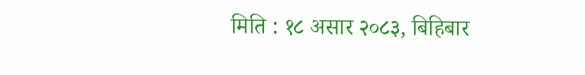मिति : १८ असार २०८३, बिहिबार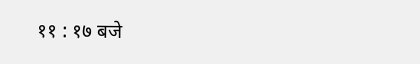११ : १७ बजे